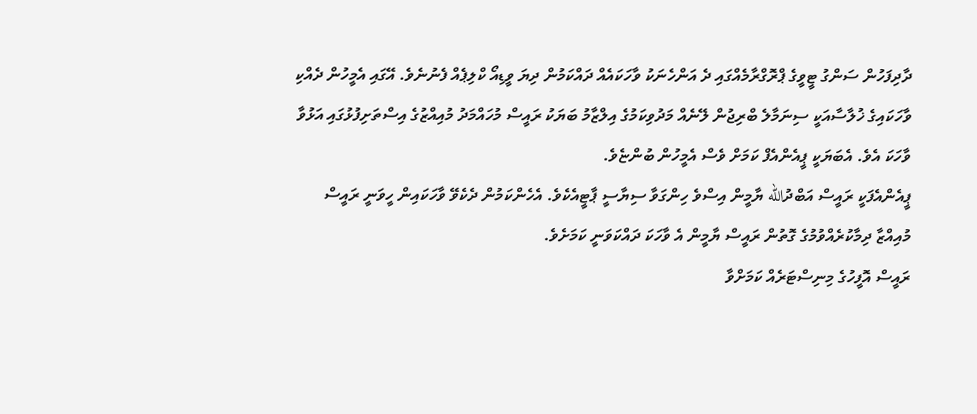ދާދިފަހުން ސަންގު ޓީވީގެ ޕްރޮގްރާމެއްގައި ދެ އަންހެނަކު ވާހަކައެއް ދައްކަމުން ދިޔަ ވީޑިއޯ ކްލިޕެއް ފެނުނެވެ. އޭގައި އެމީހުން ދެއްކި ވާހަކައިގެ ޚުލާސާއަކީ ސިނަމާލެ ބްރިޖުން ލޭނެއް މަދުވިކަމުގެ އިލްޒާމު ބަޔަކު ރައީސް މުހައްމަދު މުއިއްޒުގެ އިސްތަށިފުޅުގައި އަޅުވާ ވާހަކަ އެވެ. އެބަޔަކީ ޕީއެންއެފް ކަމަށް ވެސް އެމީހުން ބުންޏެވެ.
ޕީއެންއެފަކީ ރައީސް އަބްދުالله ޔާމީން އިސްވެ ހިންގަވާ ސިޔާސީ ޕާޓީއެކެވެ. އެހެންކަމުން ދެކެވޭ ވާހަކައިން ހީވަނީ ރައީސް މުއިއްޒާ ދިމާކުރެއްވުމުގެ ގޮތުން ރައީސް ޔާމީން އެ ވާހަކަ ދައްކަވަނީ ކަމަށެވެ.
ރައީސް އޮފީހުގެ މިނިސްޓަރެއް ކަމަށްވާ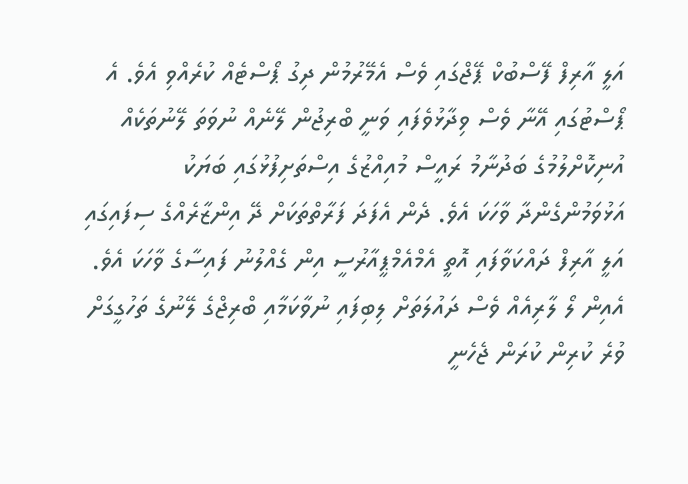އަލީ އާރިފް ފޭސްބުކް ޕޭޖްގައި ވެސް އެމޭރުމުން ދިގު ޕޯސްޓެއް ކުރެއްވި އެވެ. އެ ޕޯސްޓުގައި އޭނާ ވެސް ވިދާޅުވެފައި ވަނީ ބްރިޖުން ލޭނެއް ނުވަތަ ލޭނުތަކެއް އުނިކޮށްލުމުގެ ބަދުނާމު ރައީސް މުއިއްޒުގެ އިސްތަށިފުޅުގައި ބަޔަކު އަޅުވަމުންގެންދާ ވާހަކަ އެވެ. ދެން އެފަދަ ފަރާތްތަކަށް ދޭ އިންޒާރެއްގެ ސިފައިގައި އަލީ އާރިފް ދައްކަވާފައި އޮތީ އެމްއެމްޕީއާރުސީ އިން ގެއްލުނު ފައިސާގެ ވާހަކަ އެވެ. އެއިން ލޯ ލާރިއެއް ވެސް ދައުލަތަށް ލިބިފައި ނުވާކަމާއި ބްރިޖްގެ ލޭނުގެ ތަހުގީގަށް ވުރެ ކުރިން ކުރަން ޖެހެނީ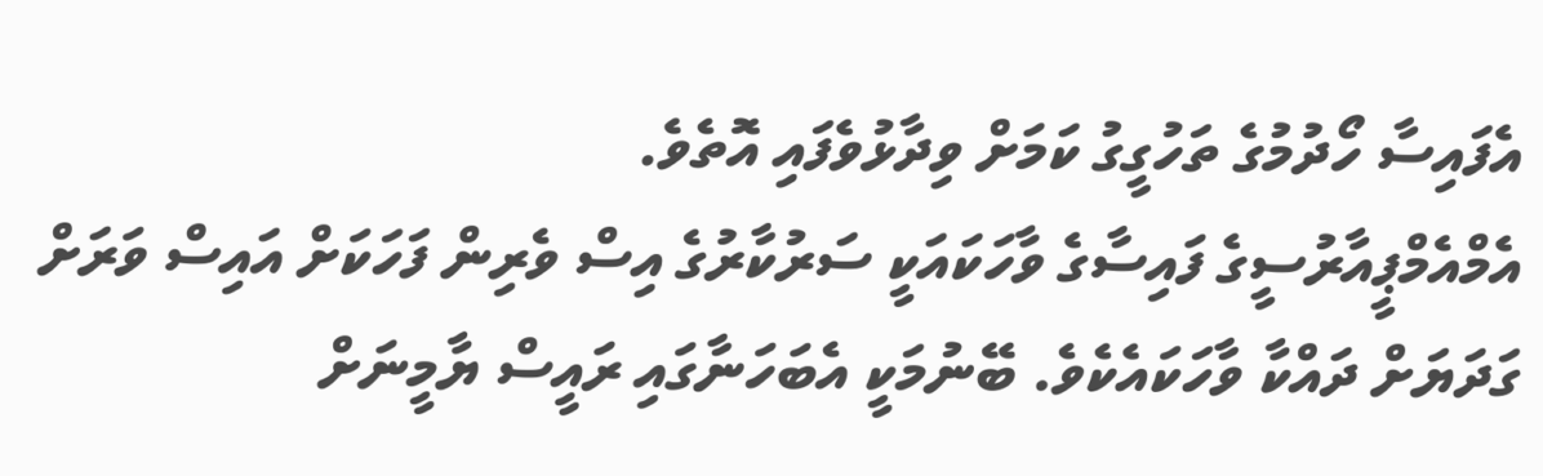އެފައިސާ ހޯދުމުގެ ތަހުގީގު ކަމަށް ވިދާޅުވެފައި އޮތެވެ.
އެމްއެމްޕީއާރުސީގެ ފައިސާގެ ވާހަކައަކީ ސަރުކާރުގެ އިސް ވެރިން ފަހަކަށް އައިސް ވަރަށް ގަދަޔަށް ދައްކާ ވާހަކައެކެވެ. ބޭނުމަކީ އެބަހަނާގައި ރައީސް ޔާމީނަށް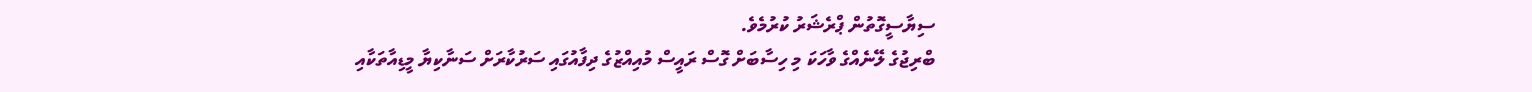ސިޔާސީގޮތުން ޕްރެޝަރު ކުރުމެވެ.
ބްރިޖުގެ ލޭނެއްގެ ވާހަކަ މި ހިސާބަށް ގޮސް ރައީސް މުއިއްޒުގެ ދިފާއުގައި ސަރުކާރަށް ސަނާކިޔާ މީޑިއާތަކާއި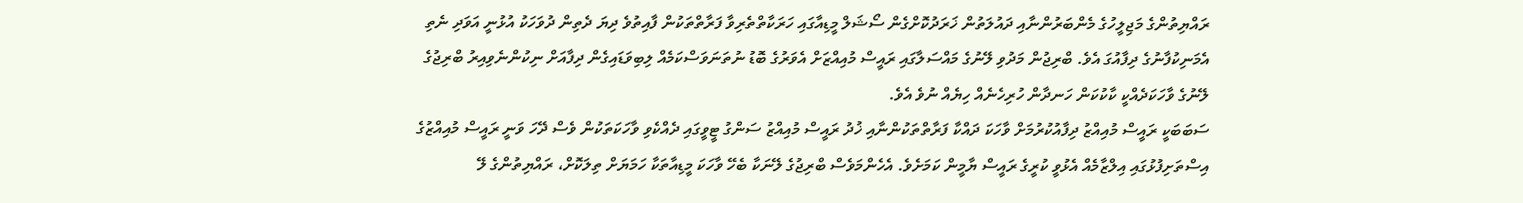ރައްޔިތުންގެ މަޖިލީހުގެ މެންބަރުންނާއި ދައުލަތުން ޚަރަދުކޮށްގެން ސޯޝަލް މީޑިއާގައި ހަރަކާތްތެރިވާ ފަރާތްތަކުން ފާއިތުވެ ދިޔަ ދެތިން ދުވަހަކު އުޅުނީ އަވަދި ނެތި އެމަނިކުފާނުގެ ދިފާއުގަ އެވެ. ބްރިޖުން މަދުވި ލޭނުގެ މައްސަލާގައި ރައީސް މުއިއްޒަށް އެވަރުގެ ބޮޑު ނުތަނަވަސްކަމެއް ލިބިވަޑައިގެން ދިފާއަށް ނިކުންނެވިއިރު ބްރިޖުގެ ލޭނުގެ ވާހަކަދެއްކީ ކާކުކަން ހަނދާން ހުރިހެނެއް ހިޔެއް ނުވެ އެވެ.
ސަބަބަކީ ރައީސް މުއިއްޒު ދިފާއުކުރުމަށް ވާހަކަ ދައްކާ ފަރާތްތަކުންނާއި ޚުދު ރައީސް މުއިއްޒު ސަންގު ޓީވީގައި ދެއްކެވި ވާހަކަތަކުން ވެސް ދޭހަ ވަނީ ރައީސް މުއިއްޒުގެ އިސްތަށިފުޅުގައި އިލްޒާމެއް އެޅުވީ ކުރީގެ ރައީސް ޔާމީން ކަމަށެވެ. އެހެންމަވެސް ބްރިޖުގެ ލޭނަކާ ބެހޭ ވާހަކަ މީޑިއާތަކާ ހަމަޔަށް ތިލަކޮށް، ރައްޔިތުންގެ ލޭ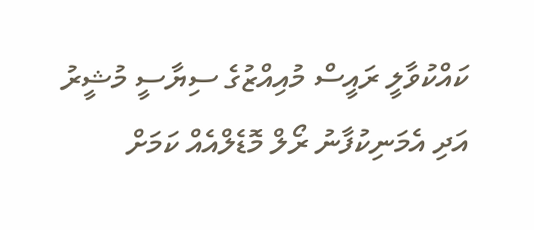ކައްކުވާލީ ރައީސް މުއިއްޒުގެ ސިޔާސީ މުޝީރު އަދި އެމަނިކުފާނު ރޯލް މޮޑެލްއެއް ކަމަށް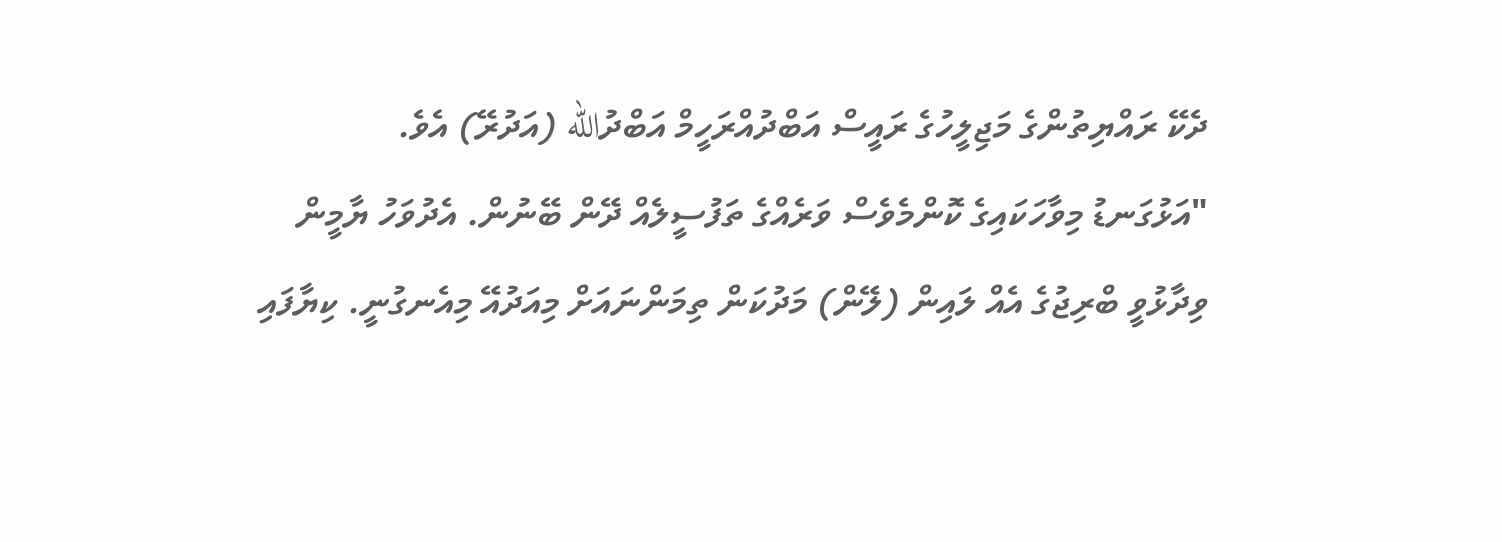ދެކޭ ރައްޔިތުންގެ މަޖިލީހުގެ ރައީސް އަބްދުއްރަހީމް އަބްދުالله (އަދުރޭ) އެވެ.
"އަޅުގަނޑު މިވާހަކައިގެ ކޮންމެވެސް ވަރެއްގެ ތަފުސީލެއް ދޭން ބޭނުން. އެދުވަހު ޔާމީން ވިދާޅުވީ ބްރިޖުގެ އެއް ލައިން (ލޭން) މަދުކަން ތިމަންނައަށް މިއަދުއޭ މިއެނގުނީ. ކިޔާފައި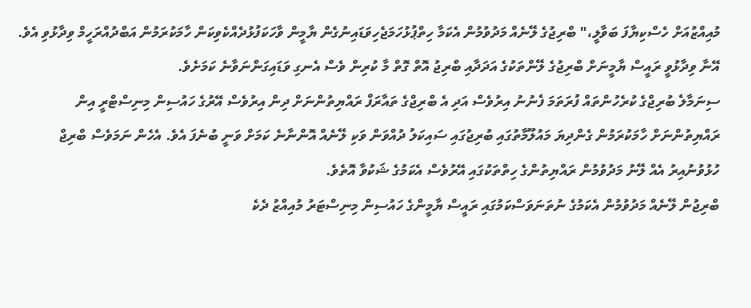މުއިއްޒުއަށް ހެސްކިޔާފަ ބަވާލީ،" ބްރިޖުގެ ލޭނެއް މަދުވުމުން އެކަމާ ހިތްޕުޅުހަމަޖެހިވަޑައިނުގެން ޔާމީން ވާހަކަފުޅުދެއްކެވިކަން ހާމަކުރަމުން އަބްދުއްރަހީމް ވިދާޅުވި އެވެ.
އޭނާ ވިދާޅުވީ ރައީސް ޔާމީނަށް ބްރިޖުގެ ލޭންތަކުގެ އަދަދާއި ބްރިޖު އޮތް ގޮތް މާ ކުރިން ވެސް އެނގި ވަޑައިގަންނަވާނެ ކަމަށެވެ.
ސިނަމާލެ ބުރިޖްގެ ކުރެހުންތައް ފުރަތަމަ ފެނުނު އިރުވެސް އަދި އެ ބްރިޖްގެ ތައާރަފް ރައްޔިތުންނަށް ދިން އިރުވެސް އޭރުގެ ހައުސިން މިނިސްޓްރީ އިން ރައްޔިތުންނަށް ހާމަކުރަމުން ގެންދިޔަ މައުލޫމާތުގައި ބުރިޖުގައި ސައިކަލު ދުއްވަން ވަކި ލޭނެއް އޮންނާނެ ކަމަށް ވަނީ ބުނެފަ އެވެ. އެހެން ނަމަވެސް ބްރިޖް ހުޅުވުނުއިރު އެއް ލޭނު މަދުވުމުން ރައްޔިތުންގެ ހިތްތަކުގައި އޭރުވެސް އެކަމުގެ ޝަކުވާ އޮތެވެ.
ބްރިޖުން ލޭނެއް މަދުވުމުން އެކަމުގެ ނުތަނަވަސްކަމުގައި ރައީސް ޔާމީންގެ ހައުސިން މިނިސްޓަރު މުއިއްޒު ދެކެ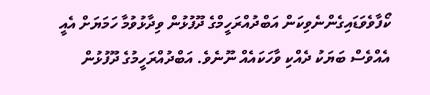ކޯފާވެވަޑައިގެންނެވިކަން އަބްދުއްރަހީމްގެ ދޫފުޅުން ވިދާޅުވުމާ ހަމަޔަށް އެއީ އެއްވެސް ބަޔަކު ދެއްކި ވާހަކައެއް ނޫނެވެ. އަބްދުއްރަހީމުގެ ދޫފުޅުން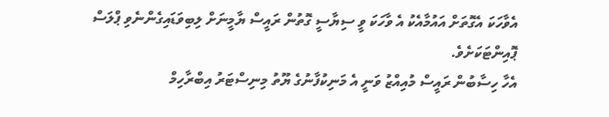އެވާހަކަ އެގޮތަށް އައުމާއެކު އެ ވާހަކަ ވީ ސިޔާސީ ގޮތުން ރައީސް ޔާމީނަށް ލިބިވަޑައިގެންނެވި ޕްލަސް ޕޮއިންޓަކަށެވެ.
އެހާ ހިސާބުން ރައީސް މުއިއްޒު ވަނީ އެ މަނިކުފާނުގެ ޔޫތު މިނިސްޓަރު އިބްރާހިމް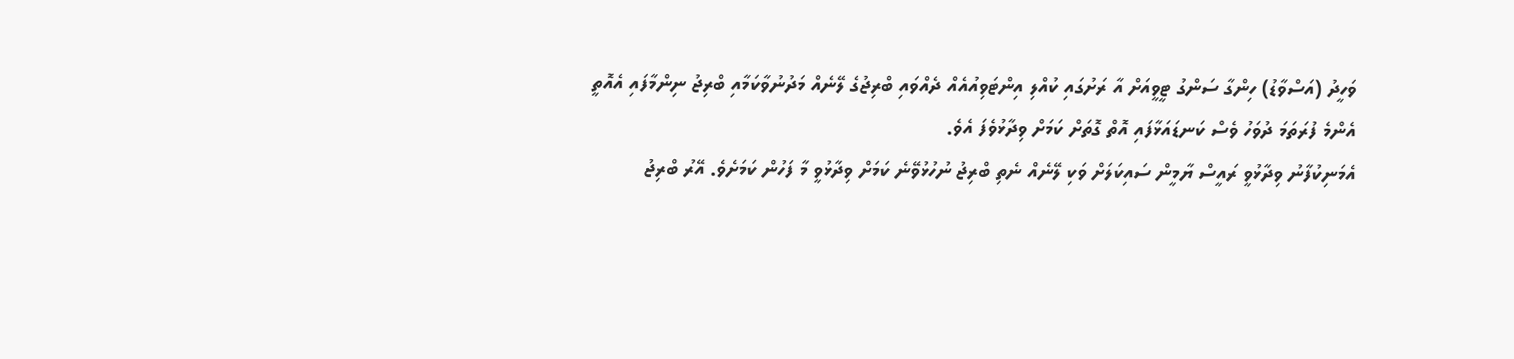ވަހީދު (އަސްވާޑު) ހިންގާ ސަންގު ޓީވީއަށް އާ ރަށުގައި ކުއްލި އިންޓަވިއުއެއް ދެއްވައި ބްރިޖުގެ ލޭނެއް މަދުނުވާކަމާއި ބްރިޖު ނިންމާފައި އެއޮތީ އެންމެ ފުރަތަމަ ދުވަހު ވެސް ކަނޑައަޅާފައި އޮތް ގޮތަށް ކަމަށް ވިދާޅުވެފަ އެވެ.
އެމަނިކުފާނު ވިދާޅުވީ ރައީސް ޔާމީން ސައިކަލަށް ވަކި ލޭނެއް ނެތި ބްރިޖު ނުހުޅުވޭނެ ކަމަށް ވިދާޅުވީ މާ ފަހުން ކަމަށެވެ. އޭރު ބްރިޖު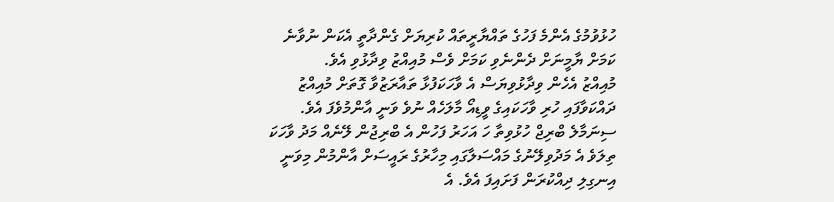ހުޅުވުމުގެ އެންމެ ފަހުގެ ތައްޔާރީތައް ކުރިޔަށް ގެންދާތީ އެކަން ނުވާނެ ކަމަށް ޔާމީނަށް ދެންނެވި ކަމަށް ވެސް މުއިއްޒު ވިދާޅުވި އެވެ.
މުއިއްޒު އެހެން ވިދާޅުވިޔަސް އެ ވާހަކަފުޅާ ތައާރަޒުވާ ގޮތަށް މުއިއްޒު ދައްކަވާފައި ހުރި ވާހަކައިގެ ވީޑިއޯ މާލަހެއް ނުވެ ވަނީ އާންމުވެފަ އެވެ.
ސިނަމާލެ ބްރިޖް ހުޅުވިތާ ހަ އަހަރު ފަހުން އެ ބްރިޖުން ލޭނެއް މަދު ވާހަކަ ތިލަވެ އެ މަދުވިލޭނުގެ މައްސަލާގައި މިހާރުގެ ރައީސަށް އާންމުން މިވަނީ އިނގިލި ދިއްކުރަން ފަށައިފަ އެވެ. އެ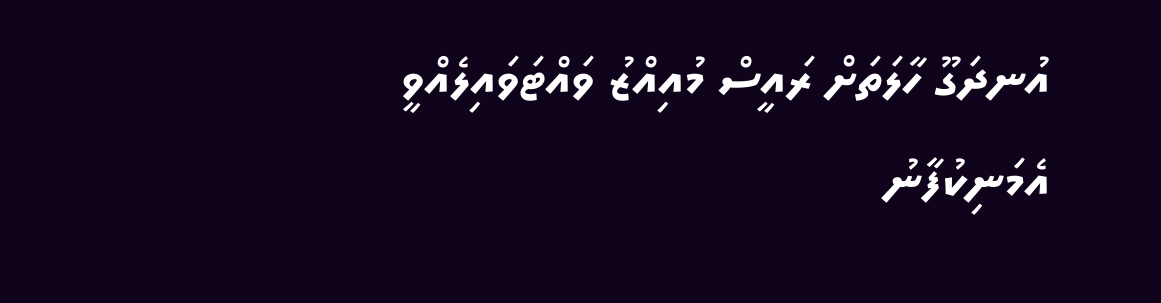އުނދަގޫ ހާލަތަށް ރައީސް މުއިއްޒު ވައްޓަވައިލެއްވީ އެމަނިކުފާނު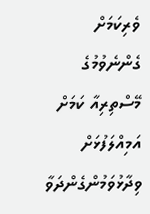ވެރިކަމަށް ގެންނެވުމުގެ މޭސްތިރިއާ ކަމަށް އަމިއްލަފުޅަށް ވިދާޅުވަމުންގެންދަވާ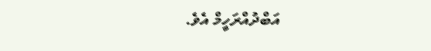އަބްދުއްރަހީމް އެވެ.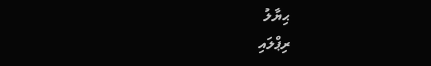ޙިޔާލު
ރިޕްލައި